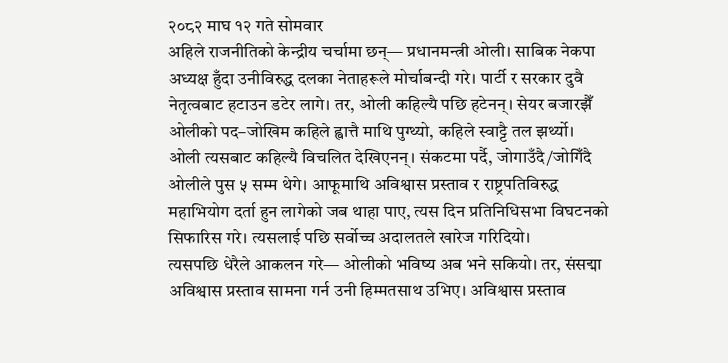२०८२ माघ १२ गते सोमवार
अहिले राजनीतिको केन्द्रीय चर्चामा छन्— प्रधानमन्त्री ओली। साबिक नेकपा अध्यक्ष हुँदा उनीविरुद्ध दलका नेताहरूले मोर्चाबन्दी गरे। पार्टी र सरकार दुवै नेतृत्वबाट हटाउन डटेर लागे। तर, ओली कहिल्यै पछि हटेनन्। सेयर बजारझैँ ओलीको पद–जोखिम कहिले ह्वात्तै माथि पुग्थ्यो, कहिले स्वाट्टै तल झर्थ्यो।
ओली त्यसबाट कहिल्यै विचलित देखिएनन्। संकटमा पर्दै, जोगाउँदै/जोगिँदै ओलीले पुस ५ सम्म थेगे। आफूमाथि अविश्वास प्रस्ताव र राष्ट्रपतिविरुद्ध महाभियोग दर्ता हुन लागेको जब थाहा पाए, त्यस दिन प्रतिनिधिसभा विघटनको सिफारिस गरे। त्यसलाई पछि सर्वोच्च अदालतले खारेज गरिदियो।
त्यसपछि धेरैले आकलन गरे— ओलीको भविष्य अब भने सकियो। तर, संसद्मा अविश्वास प्रस्ताव सामना गर्न उनी हिम्मतसाथ उभिए। अविश्वास प्रस्ताव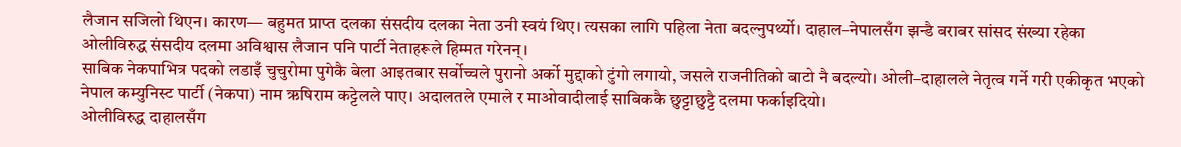लैजान सजिलो थिएन। कारण— बहुमत प्राप्त दलका संसदीय दलका नेता उनी स्वयं थिए। त्यसका लागि पहिला नेता बदल्नुपर्थ्यो। दाहाल–नेपालसँग झन्डै बराबर सांसद संख्या रहेका ओलीविरुद्ध संसदीय दलमा अविश्वास लैजान पनि पार्टी नेताहरूले हिम्मत गरेनन्।
साबिक नेकपाभित्र पदको लडाइँ चुचुरोमा पुगेकै बेला आइतबार सर्वोच्चले पुरानो अर्को मुद्दाको टुंगो लगायो, जसले राजनीतिको बाटो नै बदल्यो। ओली–दाहालले नेतृत्व गर्ने गरी एकीकृत भएको नेपाल कम्युनिस्ट पार्टी (नेकपा) नाम ऋषिराम कट्टेलले पाए। अदालतले एमाले र माओवादीलाई साबिककै छुट्टाछुट्टै दलमा फर्काइदियो।
ओलीविरुद्ध दाहालसँग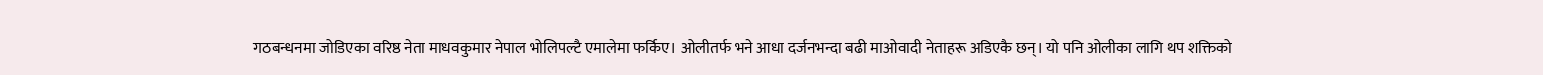गठबन्धनमा जोडिएका वरिष्ठ नेता माधवकुमार नेपाल भोलिपल्टै एमालेमा फर्किए। ओलीतर्फ भने आधा दर्जनभन्दा बढी माओवादी नेताहरू अडिएकै छन्। यो पनि ओलीका लागि थप शक्तिको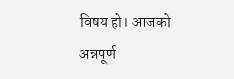विषय हो। आजको अन्नपूर्ण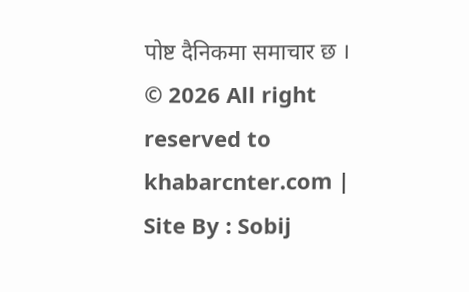पोष्ट दैनिकमा समाचार छ ।
© 2026 All right reserved to khabarcnter.com | Site By : Sobij